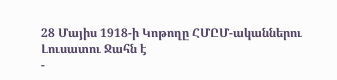28 Մայիս 1918-ի Կոթողը ՀՄԸՄ-ականներու Լուսատու Ջահն է
-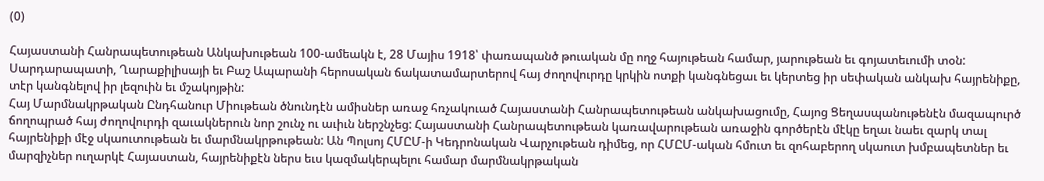(0)

Հայաստանի Հանրապետութեան Անկախութեան 100-ամեակն է, 28 Մայիս 1918՝ փառապանծ թուական մը ողջ հայութեան համար, յարութեան եւ գոյատեւումի տօն:
Սարդարապատի, Ղարաքիլիսայի եւ Բաշ Ապարանի հերոսական ճակատամարտերով հայ ժողովուրդը կրկին ոտքի կանգնեցաւ եւ կերտեց իր սեփական անկախ հայրենիքը, տէր կանգնելով իր լեզուին եւ մշակոյթին:
Հայ Մարմնակրթական Ընդհանուր Միութեան ծնունդէն ամիսներ առաջ հռչակուած Հայաստանի Հանրապետութեան անկախացումը, Հայոց Ցեղասպանութենէն մազապուրծ ճողոպրած հայ ժողովուրդի զաւակներուն նոր շունչ ու աւիւն ներշնչեց: Հայաստանի Հանրապետութեան կառավարութեան առաջին գործերէն մէկը եղաւ նաեւ զարկ տալ հայրենիքի մէջ սկաուտութեան եւ մարմնակրթութեան: Ան Պոլսոյ ՀՄԸՄ-ի Կեդրոնական Վարչութեան դիմեց, որ ՀՄԸՄ-ական հմուտ եւ զոհաբերող սկաուտ խմբապետներ եւ մարզիչներ ուղարկէ Հայաստան, հայրենիքէն ներս եւս կազմակերպելու համար մարմնակրթական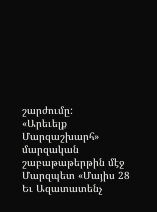շարժումը:
«Արեւելք Մարզաշխարհ» մարզական շաբաթաթերթին մէջ Մարզպետ «Մայիս 28 Եւ Ազատատենչ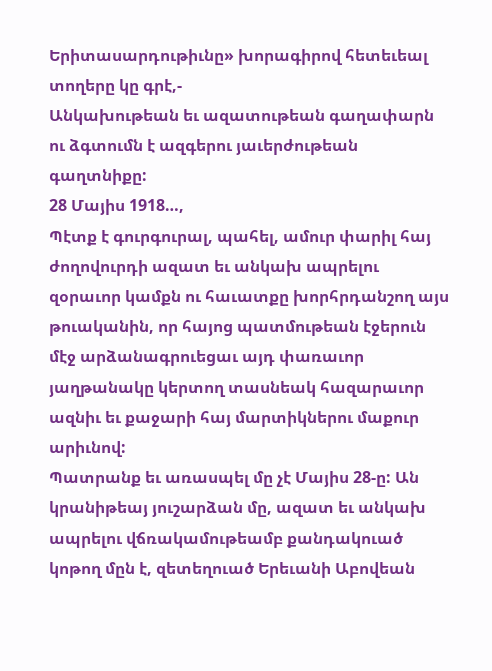Երիտասարդութիւնը» խորագիրով հետեւեալ տողերը կը գրէ,-
Անկախութեան եւ ազատութեան գաղափարն ու ձգտումն է ազգերու յաւերժութեան գաղտնիքը:
28 Մայիս 1918…,
Պէտք է գուրգուրալ, պահել, ամուր փարիլ հայ ժողովուրդի ազատ եւ անկախ ապրելու զօրաւոր կամքն ու հաւատքը խորհրդանշող այս թուականին, որ հայոց պատմութեան էջերուն մէջ արձանագրուեցաւ այդ փառաւոր յաղթանակը կերտող տասնեակ հազարաւոր ազնիւ եւ քաջարի հայ մարտիկներու մաքուր արիւնով:
Պատրանք եւ առասպել մը չէ Մայիս 28-ը: Ան կրանիթեայ յուշարձան մը, ազատ եւ անկախ ապրելու վճռակամութեամբ քանդակուած կոթող մըն է, զետեղուած Երեւանի Աբովեան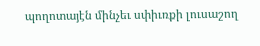պողոտայէն մինչեւ սփիւռքի լուսաշող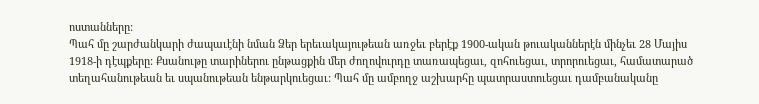ոստանները:
Պահ մը շարժանկարի ժապաւէնի նման Ձեր երեւակայութեան առջեւ բերէք 1900-ական թուականներէն մինչեւ 28 Մայիս 1918-ի դէպքերը: Քսանութը տարիներու ընթացքին մեր ժողովուրդը տառապեցաւ, զոհուեցաւ, տրորուեցաւ, համատարած տեղահանութեան եւ սպանութեան ենթարկուեցաւ: Պահ մը ամբողջ աշխարհը պատրաստուեցաւ դամբանականը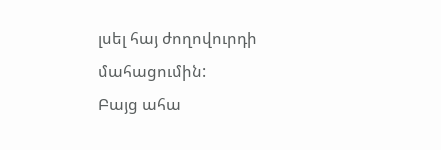լսել հայ ժողովուրդի մահացումին:
Բայց ահա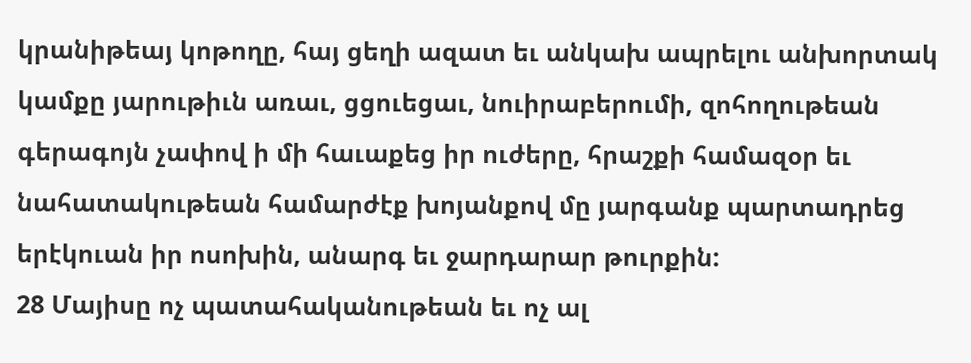կրանիթեայ կոթողը, հայ ցեղի ազատ եւ անկախ ապրելու անխորտակ կամքը յարութիւն առաւ, ցցուեցաւ, նուիրաբերումի, զոհողութեան գերագոյն չափով ի մի հաւաքեց իր ուժերը, հրաշքի համազօր եւ նահատակութեան համարժէք խոյանքով մը յարգանք պարտադրեց երէկուան իր ոսոխին, անարգ եւ ջարդարար թուրքին:
28 Մայիսը ոչ պատահականութեան եւ ոչ ալ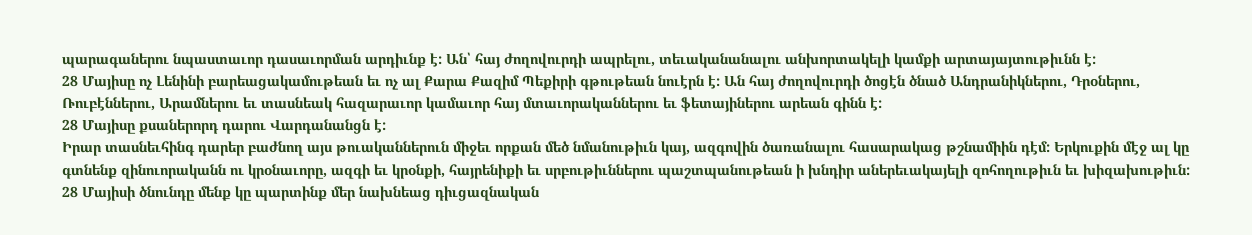պարագաներու նպաստաւոր դասաւորման արդիւնք է: Ան՝ հայ ժողովուրդի ապրելու, տեւականանալու անխորտակելի կամքի արտայայտութիւնն է:
28 Մայիսը ոչ Լենինի բարեացակամութեան եւ ոչ ալ Քարա Քազիմ Պեքիրի գթութեան նուէրն է: Ան հայ ժողովուրդի ծոցէն ծնած Անդրանիկներու, Դրօներու, Ռուբէններու, Արամներու եւ տասնեակ հազարաւոր կամաւոր հայ մտաւորականներու եւ ֆետայիներու արեան գինն է:
28 Մայիսը քսաներորդ դարու Վարդանանցն է:
Իրար տասնեւհինգ դարեր բաժնող այս թուականներուն միջեւ որքան մեծ նմանութիւն կայ, ազգովին ծառանալու հասարակաց թշնամիին դէմ: Երկուքին մէջ ալ կը գտնենք զինուորականն ու կրօնաւորը, ազգի եւ կրօնքի, հայրենիքի եւ սրբութիւններու պաշտպանութեան ի խնդիր աներեւակայելի զոհողութիւն եւ խիզախութիւն:
28 Մայիսի ծնունդը մենք կը պարտինք մեր նախնեաց դիւցազնական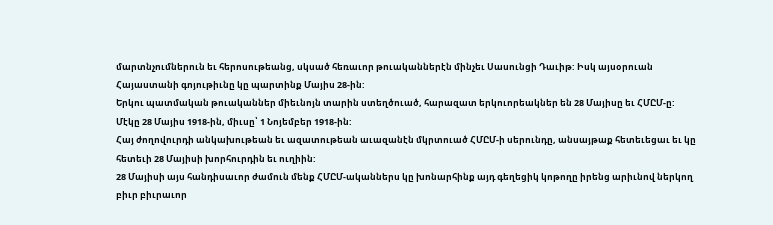մարտնչումներուն եւ հերոսութեանց, սկսած հեռաւոր թուականներէն մինչեւ Սասունցի Դաւիթ: Իսկ այսօրուան Հայաստանի գոյութիւնը կը պարտինք Մայիս 28-ին:
Երկու պատմական թուականներ միեւնոյն տարին ստեղծուած, հարազատ երկուորեակներ են 28 Մայիսը եւ ՀՄԸՄ-ը:
Մէկը 28 Մայիս 1918-ին, միւսը՝ 1 Նոյեմբեր 1918-ին:
Հայ ժողովուրդի անկախութեան եւ ազատութեան աւազանէն մկրտուած ՀՄԸՄ-ի սերունդը, անսայթաք հետեւեցաւ եւ կը հետեւի 28 Մայիսի խորհուրդին եւ ուղիին:
28 Մայիսի այս հանդիսաւոր ժամուն մենք ՀՄԸՄ-ականներս կը խոնարհինք այդ գեղեցիկ կոթողը իրենց արիւնով ներկող բիւր բիւրաւոր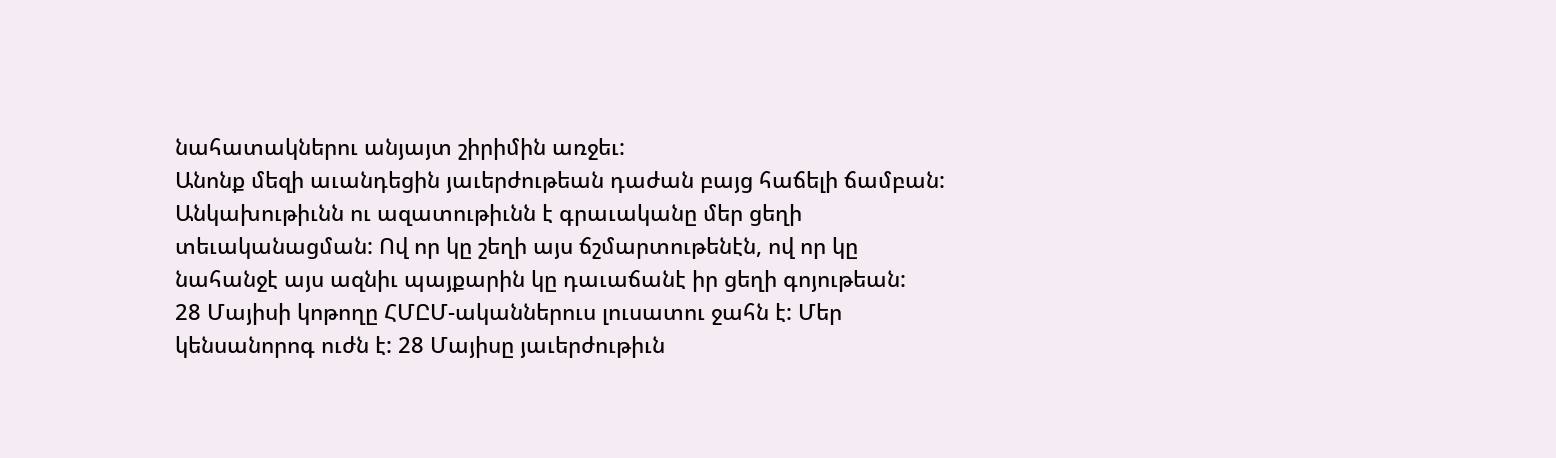նահատակներու անյայտ շիրիմին առջեւ:
Անոնք մեզի աւանդեցին յաւերժութեան դաժան բայց հաճելի ճամբան: Անկախութիւնն ու ազատութիւնն է գրաւականը մեր ցեղի տեւականացման: Ով որ կը շեղի այս ճշմարտութենէն, ով որ կը նահանջէ այս ազնիւ պայքարին կը դաւաճանէ իր ցեղի գոյութեան:
28 Մայիսի կոթողը ՀՄԸՄ-ականներուս լուսատու ջահն է: Մեր կենսանորոգ ուժն է: 28 Մայիսը յաւերժութիւն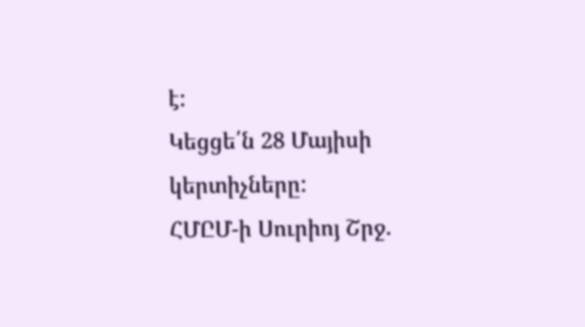է:
Կեցցե՛ն 28 Մայիսի կերտիչները:
ՀՄԸՄ-ի Սուրիոյ Շրջ.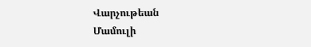Վարչութեան
Մամուլի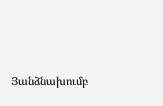Յանձնախումբ